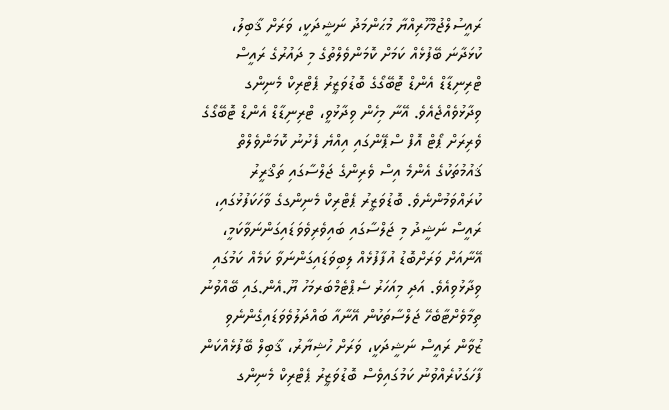ރައީސުލްޖުމްހޫރިއްޔާ މުޙަންމަދު ނަޝީދަކީ، ވަރަށް ޤާބިލު، ކުޅަދާނަ ބޭފުޅެއް ކަމަށް ކޮމަންވެލްތުގެ މި ދައުރުގެ ރައީސް ޓްރިނިޑާޑް އެންޑް ޓޮބޭގޯގެ ބޮޑުވަޒީރު ޕެޓްރިކް މެނިންގ ވިދާޅުވެއްޖެއެވެ. އޭނާ މިހެން ވިދާޅުވީ، ޓްރިނިޑާޑް އެންޑް ޓޮބޭގޯގެ ވެރިރަށް ޕޯޓް އޮފް ސްޕޭންގައި އިއްޔެ ފެށުނު ކޮމަންވެލްތް ޤައުމުތަކުގެ އެންމެ އިސް ވެރިންގެ ޖަލްސާގައި ތަޤްރީރު ކުރައްވަމުންނެވެ. ބޮޑުވަޒީރު ޕެޓްރިކް މެނިންގގެ ވާހަކަފުޅުގައި، ރައީސް ނަޝީދު މި ޖަލްސާގައި ބައިވެރިވެވަޑައިގަންނަވާކަމީ، އޭނާއަށް ވަރަށްބޮޑު އުފާފުޅެއް ލިބިވަޑައިގަންނަވާ ކަމެއް ކަމުގައި ވިދާޅުވިއެވެ. އަދި މިއަހަރު ސެޕްޓެމްބަރމަހު ޔޫ.އެން.ގައި ބޭއްވުނު ތިމާވެށްޓާބެހޭ ޖަލްސާތަކުން އޭނާއާ ބައްދަލުވެވަޑައިގެންނެވި ޒުވާން ރައީސް ނަޝީދަކީ، ވަރަށް ހުޝިޔާރު، ޤާބިލް ބޭފުޅެއްކަން ފާހަގަކުރެއްވުނު ކަމުގައިވެސް ބޮޑުވަޒީރު ޕެޓްރިކް މެނިންގ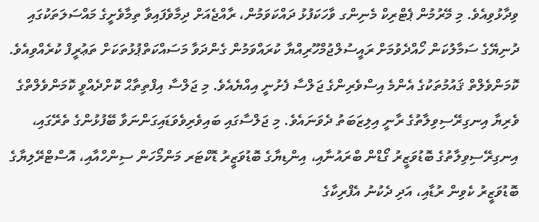ވިދާޅުވިއެވެ. މި މޭރުމުން ޕެޓްރިކް މެނިންގ ވާހަކަފުޅު ދައްކަވަމުން، ރާއްޖެއަށް ދިމާވެފައިވާ ތިމާވެށީގެ މައްސަލަތަކުގައި ދުނިޔޭގެ ސަމާލުކަން ހޯއްދެވުމަށް ރައީސުލްޖުމްހޫރިއްޔާ ކުރައްވަމުން ގެންދަވާ މަސައްކަތްޕުޅުތަކަށް ތަޢުރީފް ކުރެއްވިއެވެ.
ކޮމަންވެލްތް ޤައުމުތަކުގެ އެންމެ އިސްވެރިންގެ ޖަލްސާ ފެށުނީ އިއްޔެއެވެ. މި ޖަލްސާ އިފްތިތާޙް ކޮށްދެއްވީ ކޮމަންވެލްތްގެ ވެރިޔާ އިނގިރޭސިވިލާތުގެ ރާނީ އިލިޒަބަތު ދެވަނައެވެ. މި ޖަލްސާގައި ބައިވެރިވެވަޑައިގަންނަވާ ބޭފުޅުންގެ ތެރޭގައި، އިނގިރޭސިވިލާތުގެ ބޮޑުވަޒީރު ގޯޑްން ބްރައުނާއި، އިންޑިޔާގެ ބޮޑުވަޒީރު ޑޮކްޓަރ މަންމޯހަން ސިންހްއާއި، އޮސްޓްރޭލިޔާގެ ބޮޑުވަޒީރު ކެވިން ރުޑާއި، އަދި ދެކުނު އެފްރިކާގެ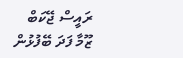ރައީސް ޖޭކަބް ޒޫމާ ފަދަ ބޭފުޅުން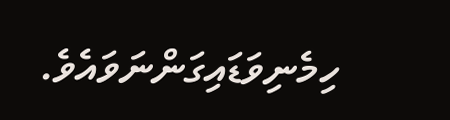ހިމެނިވަޑައިގަންނަވައެވެ.